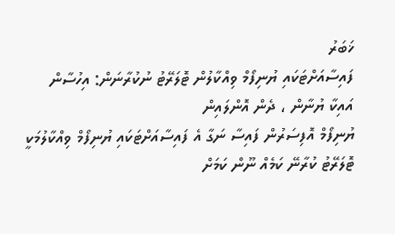ޚަބަރު
ފައިސާއަށްޓަކައި ޔުނިފޯމް ވިއްކާލުން ޓޮލަރޭޓު ނުކުރާނަން: އިހުސާން
އައިކާ ޔުނާން ، ދެން އޮންލައިން
ޔުނިފޯމް އޮފިސަރުން ފައިސާ ނަގާ އެ ފައިސާއަށްޓަކައި ޔުނިފޯމް ވިއްކާލުމަކީ ޓޮލަރޭޓު ކުރާނޭ ކަމެއް ނޫން ކަމަށް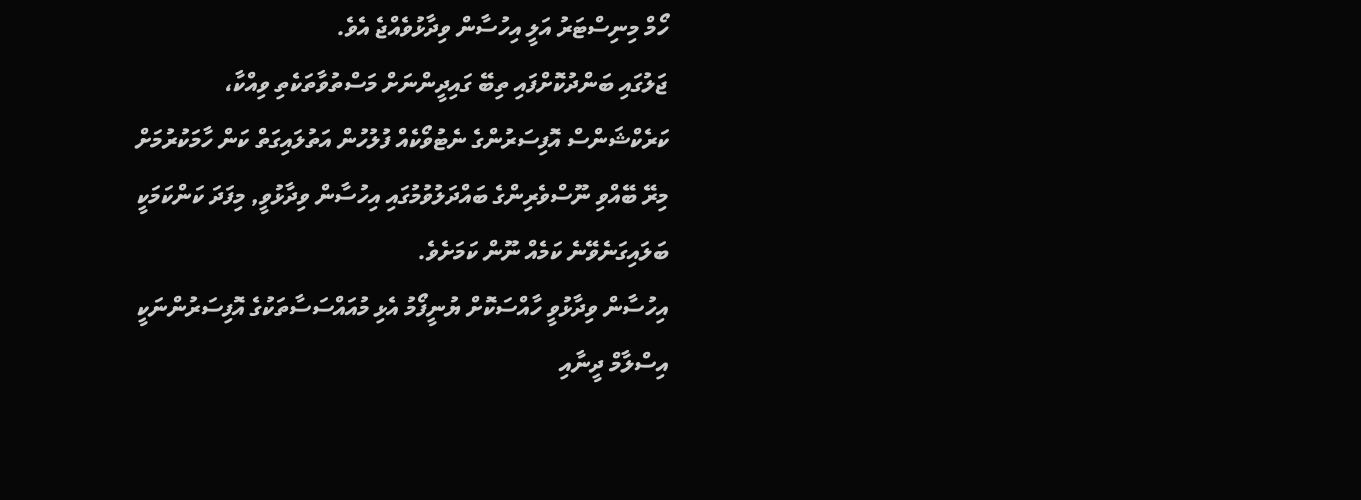ހޯމް މިނިސްޓަރު އަލީ އިހުސާން ވިދާޅުވެއްޖެ އެވެ.
ޖަލުގައި ބަންދުކޮށްފައި ތިބޭ ގައިދީންނަށް މަސްތުވާތަކެތި ވިއްކާ، ކަރެކްޝަންސް އޮފިސަރުންގެ ނެޓުވޯކެއް ފުލުހުން އަތުލައިގަތް ކަން ހާމަކުރުމަށް މިރޭ ބޭއްވި ނޫސްވެރިންގެ ބައްދަލުވުމުގައި އިހުސާން ވިދާޅުވީ, މިފަދަ ކަންކަމަކީ ބަލައިގަނެވޭނެ ކަމެއް ނޫން ކަމަށެވެ.
އިހުސާން ވިދާޅުވީ ހާއްސަކޮށް ޔުނީފޯމު އެޅި މުއައްސަސާތަކުގެ އޮފިސަރުންނަކީ އިސްލާމް ދީނާއި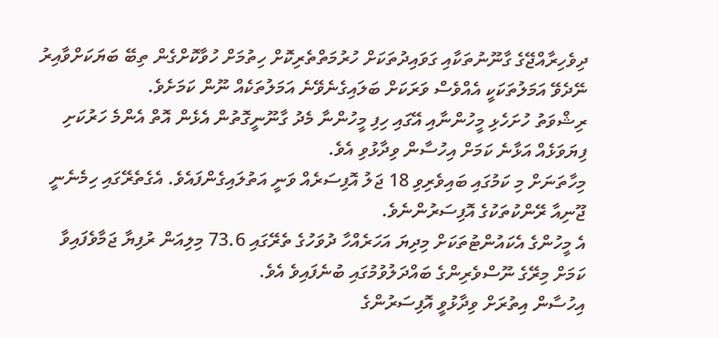ދިވެހިރާއްޖޭގެ ގާނޫނުތަކާއި ގަވައިދުތަކަށް ހުރުމަތްތެރިކޮށް ހިތުމަށް ހުވާކޮށްގެން ތިބޭ ބަޔަކަށްވާއިރު ނޭދެވޭ އަމަލުތަކަކީ އެއްވެސް ވަރަކަށް ބަލައިގެނެވޭނެ އަމަލުތަކެއް ނޫން ކަމަށެވެ.
ރިޝްވަތު ހުށަހެޅި މީހުންނާއި އޭގައި ހިފި މީހުންނާ މެދު ގާނޫނީގޮތުން އެޅެން އޮތް އެންމެ ހަރުކަށި ފިޔަވަޅެއް އަޅާނެ ކަމަށް އިހުސާން ވިދާޅުވި އެވެ.
މިހާތަނަށް މި ކަމުގައި ބައިވެރިވި 18 ޖަލު އޮފިސަރެއް ވަނީ އަތުލައިގެންފައެވެ. އެގެތެރޭގައި ހިމެނެނީ ޖޫނިއާ ރޭންކުތަކުގެ އޮފިސަރުންނެވެ.
އެ މީހުންގެ އެކައުންޓުތަކަށް މިދިޔަ އަހަރެއްހާ ދުވަހުގެ ތެރޭގައި 73.6 މިލިއަން ރުފިޔާ ޖަމާވެފައިވާ ކަމަށް މިރޭގެ ނޫސްވެރިންގެ ބައްދަލުވުމުގައި ބުނެފައިވެ އެވެ.
އިހުސާން އިތުރަށް ވިދާޅުވީ އޮފިސަރުންގެ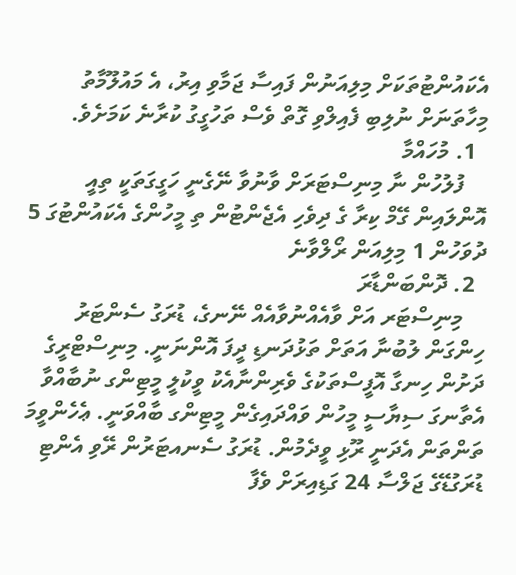އެކައުންޓުތަކަށް މިލިއަނުން ފައިސާ ޖަމާވި އިރު، އެ މައުލޫމާތު މިހާތަނަށް ނުލިބި ފެއިލްވި ގޮތް ވެސް ތަހުގީގު ކުރާނެ ކަމަށެވެ.
  1. މުހައްމާ
    ފުލުހުން ނާ މިނިސްޓަރަށް ވާނުވާ ނޭގެނީ ހަގީގަތަކީ ތިއީ އޮންލައިން ގޭމް ކިރާ ގެ ދިވެހި އެޖެންޓުން ތި މީހުންގެ އެކައުންޓުގަ 5 ދުވަހުން 1 މިލިއަން ރޯލްވާނެ
  2. ދޮންބަންޑާރަ
    މިނިސްޓަރ އަށް ވާއެއްނުވާއެއް ނޭނގެ، ޑުރަގު ސެންޓަރު ހިންގަން ލުބުނާ އަތަށް ތަޅުދަނޑި ދީފަ އޮންނަނީ. މިނިސްޓްރީގެ ދަށުން ހިނގާ އޮފީސްތަކުގެ ވެރިންނާއެކު ވީކުލީ މީޓިންގ ނުބާއްވާ އެތާނގަ ސިޔާސީ މީހުން ވައްދައިގެން މީޓިންގ ބާއްވަނީ. ޢެހެންވީމަ ތަންތަން އެދަނީ ރޫޅި ވީދެމުން. ޑުރަގު ސެނއޓަރުން ރޭވި އެންޓި ޑުރަގުޑޭގެ ޖަލްސާ 24 ގަޑިއިރަށް ވެފާ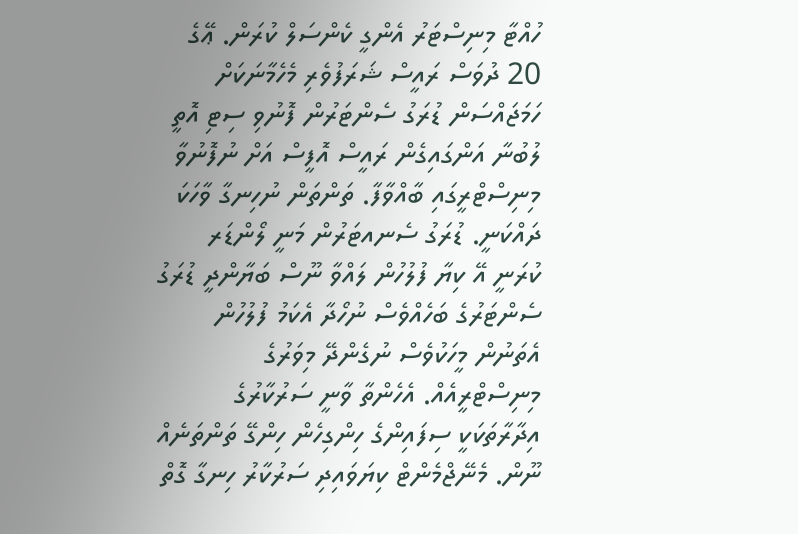ހުއްޓާ މިނިސްޓަރު އެންގީ ކެންސަލް ކުރަން. ޢޭގެ 20 ދުވަސް ރައީސް ޝަރަފުވެރި މެހެމާނަކަށް ހަމަޖައްސަން ޑުރަގު ސެންޓަރުން ފޮނުވި ސިޓި އޮތީ ލުބުނާ އަންގައިގެން ރައީސް އޮފީސް އަށް ނުފޮނުވާ މިނިސްޓްރީގައި ބާއްވާފާ. ތަންތަން ނުހިނގާ ވާހަކަ ދައްކަނީ. ޑުރަގު ސެނއޓަރުން މަނީ ލޯންޑަރ ކުރަނީ އޭ ކިޔާ ފުލުހުން ލައްވާ ނޫސް ބަޔާންދީ ޑުރަގު ސެންޓަރުގެ ބަހެއްވެސް ނުހޯދާ އެކަމު ފުލުހުން އެތަނުން މީހަކުވެސް ނުގެންދޭ މިވަރުގެ މިނިސްޓްރީއެއް. އެހެންތާ ވާނީ ސަރުކާރުގެ އިދާރާތަކަކީ ސިފައިންގެ ހިންގިހެން ހިންގޭ ތަންތަނެއް ނޫން. މެނޭޖްމެންޓް ކިޔަވައިދި ސަރުކާރު ހިނގާ ގޮތް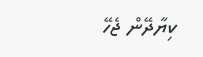ކިޔާދޭން ޖެހޭ